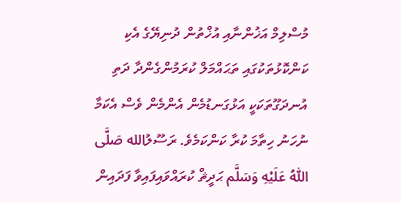މުސްލިމް އަޚުންނާއި އުޚްތުން ދުނިޔޭގެ އެކި ކަންކޮޅުތަކުގައި ތަޙައްމަލް ކުރަމުންގެންދާ ދަތި އުނދަގޫތަކަކީ އަޅުގަނޑުމެން އެންމެން ވެސް އެކަމާ ނުހަނު ހިތާމަ ކުރާ ކަންކަމެވެ. ރަސޫލުالله صَلَّى اللّٰهُ عَلَيْهِ وَسَلَّم ޙަދީޘް ކުރައްވައިފައިވާ ފަދައިން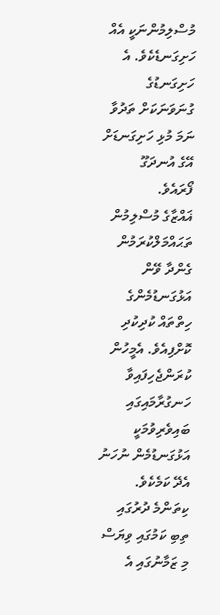މުސްލިމުންނަކީ އެއް ހަށިގަނޑެކެވެ. އެ ހަށިގަނޑުގެ ގުނަވަނަކަށް ތަދުވާ ނަމަ މުޅި ހަށިގަނޑަށް އޭގެ އުނދަގޫ ފޯރައެވެ.
ޣައްޒާގެ މުސްލިމުން ތަޙައްމަލްކުރަމުން ގެންދާ ވޭން އަޅުގަނޑުމެންގެ ހިތްތައް ކުދިކުދި ކޮށްފިއެވެ. އެމީހުން ކުރަންޖެހިފައިވާ ހަނގުރާމައިގައި ބައިވެރިވުމަކީ އަޅުގަނޑުމެން ނުހަނު އެދޭ ކަމެކެވެ. ކިތަންމެ ދުރުގައި ތިބި ކަމުގައި ވިޔަސް މި ޒަމާނުގައި އެ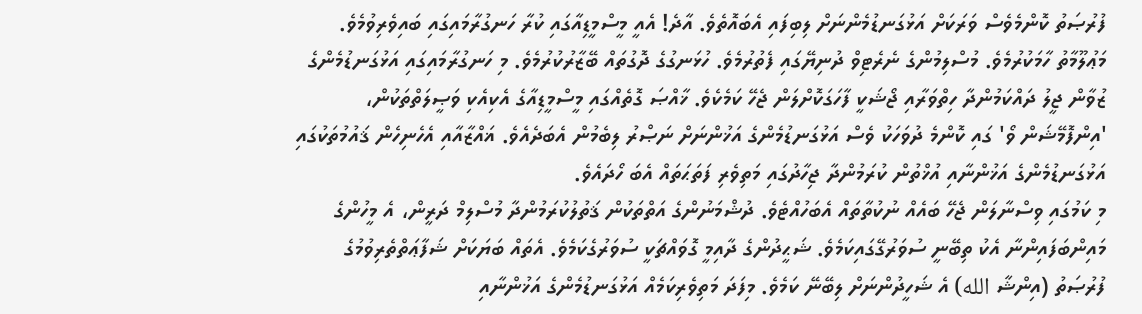ފުރުޞަތު ކޮންމެވެސް ވަރަކަށް އަޅުގަނޑުމެންނަށް ލިބިފައި އެބައޮތެވެ. އާދެ! އެއީ މީސްމީޑިއާގައި ކުރާ ހަނގުރާމައިގައި ބައިވެރިވުމެވެ. މަޢުލޫމާތު ހާމަކުރުމެވެ. މުސްލިމުންގެ ނެރެޓިވް ދުނިޔޭގައި ފެތުރުމެވެ. ހުޅަނގުގެ ދޮގުތައް ބޭޒާރުކުރުމެވެ. މި ހަނގުރާމައިގައި އަޅުގަނޑުމެންގެ ޒުވާން ޖީލު ދައްކަމުންދާ ހިތްވަރާއި ޖޯޝަކީ ފާހަގަކޮށްލަން ޖެހޭ ކަމެކެވެ. ޚާއްޞަ ގޮތެއްގައި މީސްމީޑިއާގެ އެކިއެކި ވަޞީލަތްތަކުން، 'އިންފޮމޭޝަން ވޯ' ގައި ކޮންމެ ދުވަހަކު ވެސް އަޅުގަނޑުމެންގެ އަޚުންނަށް ނަޞްރު ލިބެމުން އެބަދެއެވެ. ޣައްޒާއާއި އެހެނިހެން ޤައުމުތަކުގައި އަޅުގަނޑުމެންގެ އަޚުންނާއި އުޚްތުން ކުރަމުންދާ ޖިހާދުގައި މަތިވެރި ފަތަޙަތައް އެބަ ހޯދައެވެ.
މި ކަމުގައި ވިސްނާލަން ޖެހޭ ބައެއް ނުކުތާތައް އެބަހުއްޓެވެ. ދުޝްމަނުންގެ އަތްތަކުން ޤަތުލުކުރަމުންދާ މުސްލިމް ދަރީން، އެ މީހުންގެ މައިންބަފައިންނާ އެކު ތިބޭނީ ސުވަރުގޭގައިކަމެވެ. ޝަޙީދުންގެ ދާއިމީ ގޮވައްޗަކީ ސުވަރުގެކަމެވެ. އެތައް ބަޔަކަށް ޝަފާޢަތްތެރިވުމުގެ ފުރުޞަތު (އިންޝާ الله) އެ ޝަހީދުންނަށް ލިބޭނޭ ކަމެވެ. މިފަދަ މަތިވެރިކަމެއް އަޅުގަނޑުމެންގެ އަޚުންނާއި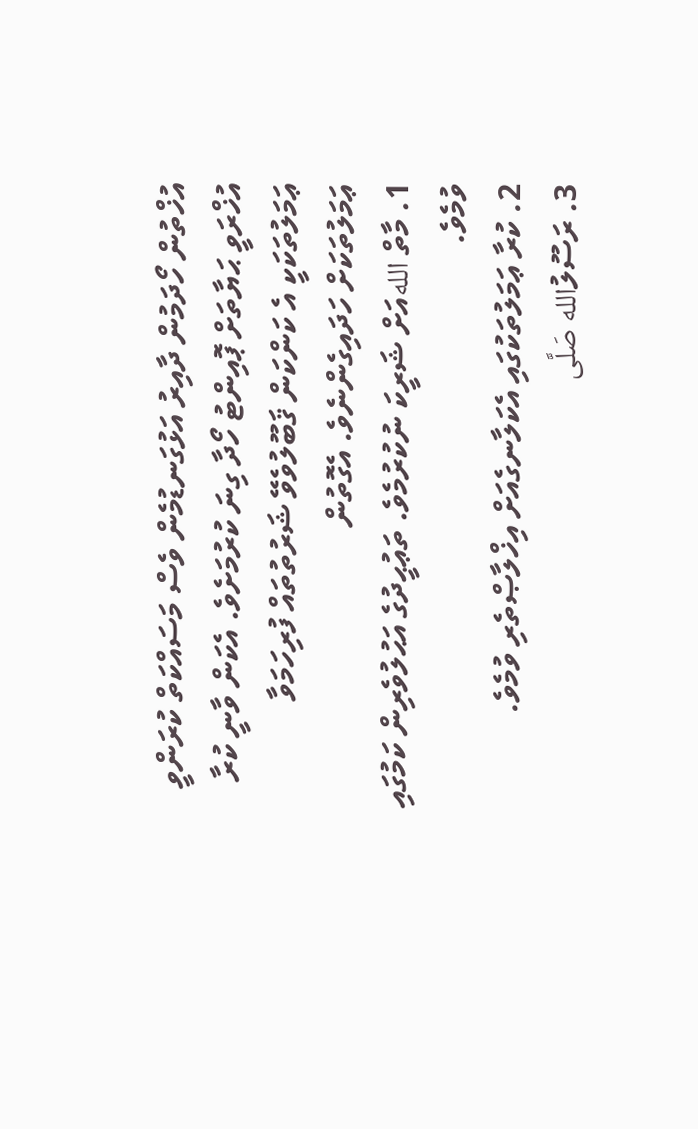އުޚްތުން ހޯދަމުން ދާއިރު އަޅުގަނޑުމެން ވެސް މަސައްކަތް ކުރަންވީ އުޚްރަވީ ޙަޔާތަށް ޕޮއިންޓު ހޯދާ ގިނަ ކުރުމަށެވެ. އެކަން ވާނީ ކުރާ ޢަމަލުތަކަކީ އެ ކަންކަން ޤަބޫލުވެވޭ ޝަރުތުތައް ފުރިހަމަވާ ޢަމަލުތަކަށް ހަދައިގެންނެވެ. އެގޮތުން
1. މާތް اللهއަށް ޝަރީކަ ނުކުރުމެވެ. ތަޢުޙީދުގެ އަޙުލުވެރިން ކަމުގައި ވުމެވެ.
2. ކުރާ ޢަމަލުތަކުގައި އެކަލާނގެއަށް އިޚްލާޞްތެރި ވުމެވެ.
3. ރަސޫލުالله صَلَّى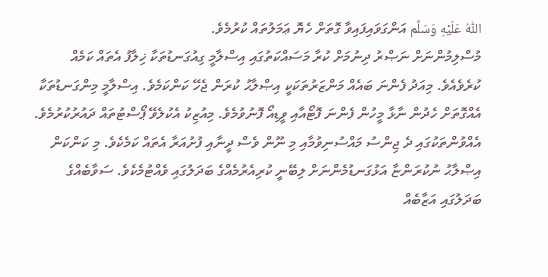اللّٰهُ عَلَيْهِ وَسَلَّم އަންގަވައިފައިވާ ގޮތަށް ހެޔޮ ޢަމަލުތައް ކުރުމެވެ.
މުސްލިމުންނަށް ނަޞްރު ދިނުމަށް ކުރާ މަސައްކަތުގައި އިސްލާމީ ގިއުގަނޑުތަކާ ޚިލާފު އެތައް ކަމެއް ކުރެވެއެވެ. މިއަދު ފެންނަ ބައެއް މަންޒަރުތަކަކީ އިޞްލާޙު ކުރަން ޖެހޭ ކަންކަމެވެ. އިސްލާމީ މިންގަނޑުތަކާ އެއްގޮތަށް ހެދުން ނާޅާ މީހުން ފެންނަ ފޮޓޯއާއި ވީޑިއޯ ފޮނުވުމެވެ. މިއުޒިކު އެކުލެވޭ ޕޯސްޓުތައް ދައުރުކުރުމެވެ. އެއްވުންތަކުގައި ދެ ޖިންސު މައްސުނިވުމާއި މި ނޫން ވެސް ދީނާއި ފުށުއަރާ އެތައް ކަމެކެވެ. މި ކަންކަން އިޞްލާޙު ނުކުރަންޏާ އަޅުގަނޑުމެންނަށް ލިބޭނީ ކުރިއެރުމެއްގެ ބަދަލުގައި ވެއްޓުމެކެވެ. ސަވާބެއްގެ ބަދަލުގައި އަޒާބެއް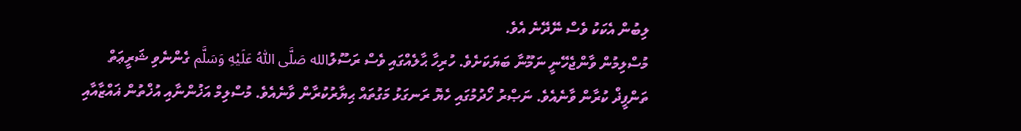ލިބުން އެކަކު ވެސް ނޭދޭނެ އެވެ.
މުސްލިމުން ވާންޖެހޭނީ ނަމޫނާ ބަޔަކަށެވެ. ހުރިހާ ޙާލެއްގައި ވެސް ރަސޫލުالله صَلَّى اللّٰهُ عَلَيْهِ وَسَلَّم ގެންނެވި ޝަރީޢަތް ތަންފީޛް ކުރާން ވާނެއެވެ. ނަޞްރު ހޯދުމުގައި ހެޔޮ ރަނގަޅު މަގުތައް ޙިޔާރުކުރާން ވާނެއެވެ. މުސްލިމް އަޚުންނާއި އުޚްތުން ޣައްޒާއާއި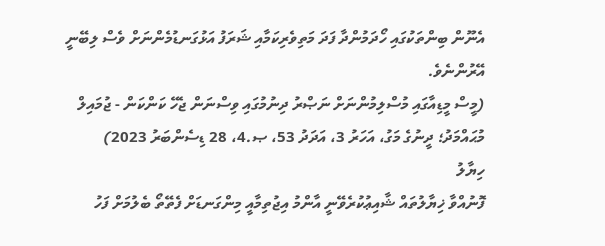އެނޫން ބިންތަކުގައި ހޯދަމުންދާ ފަދަ މަތިވެރިކަމާއި ޝަރަފު އަޅުގަނޑުމެންނަށް ވެސް ލިބޭނީ އޭރުންނެވެ.
(މީސް މީޑިއާގައި މުސްލިމުންނަށް ނަޞްރު ދިނުމުގައި ވިސްނަން ޖެހޭ ކަންކަން - ޖުމައިލް މުޙައްމަދު؛ ދީނުގެ މަގު، އަހަރު 3، އަދަދު 53، ޞ.4، 28 ޑިސެންބަރު 2023)
ހިޔާލު
ފޮނުއްވާ ޚިޔާލުތައް ޝާއިޢުކުރެވޭނީ އާންމު އިޖުތިމާއީ މިންގަނޑަށް ފެތޭތޯ ބެލުމަށް ފަހު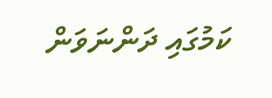ކަމުގައި ދަންނަވަން